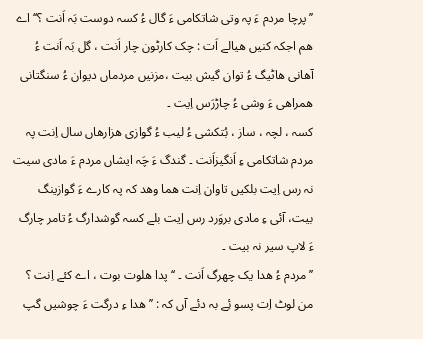’’ پرچا مردم ءَ پہ وتی شاتکامی ءَ گال ءُ کسہ دوست بَہ اَنت ؟‘‘ اے ھم اجکہ کنیں ھیالے اَت : چک کارٹون چار اَنت ، گل بَہ اَنت ءُ آھانی ھاٹیگ ءُ توان گیش بیت ،مزنیں مردماں دیوان ءُ سنگتانی ھمراھی ءَ وشی ءُ چاڑرَس اِیت ۔
کسہ ، لچہ ، ساز ، بُتکشی ءُ لیب ءُ گوازی ھزارھاں سال اِنت پہ مردم شاتکامی ءِ اَنگیزاَنت ۔ گندگ ءَ چَہ ایشاں مردم ءَ مادی سیت نہ رس اِیت بلکیں تاوان اِنت ھما وھد کہ پہ کارے ءَ گوازینگ بیت، آئی ءِ مادی بروَرد رس اِیت بلے کسہ گوشدارگ ءُ تامر چارگ ءَ لاپ سیر نہ بیت ۔
’’ مردم ءُ ھدا یک چھرگ اَنت ۔ ‘‘ پدا ھلوت بوت ، اے کئے اِنت ؟ من لوٹ اِت پسو ئِے بہ دئے آں کہ : ’’ ھدا ءِ درگت ءَ چوشیں گپ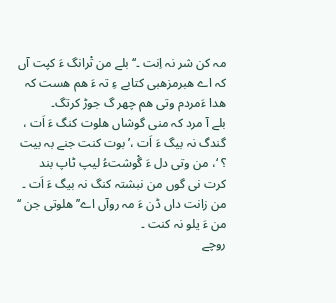مہ کن شر نہ اِنت ۔‘‘بلے من تْرانگ ءَ کپت آں کہ اے ھبرمزھبی کتابے ءِ تہ ءَ ھم ھست کہ ھدا ءَمردم وتی ھم چھر گ جوڑ کرتگ۔
بلے آ مرد کہ منی گوشاں ھلوت کنگ ءَ اَت ، گندگ نہ بیگ ءَ اَت ،’بوت کنت جنے بہ بیت ؟ ‘، من وتی دل ءَ گْوشتءُ لیپ ٹاپ بند کرت نی گوں من نبشتہ کنگ نہ بیگ ءَ اَت ۔ من زانت داں ڈن ءَ مہ روآں اے’’ ھلوتی جن ‘‘ من ءَ یلو نہ کنت ۔
روچے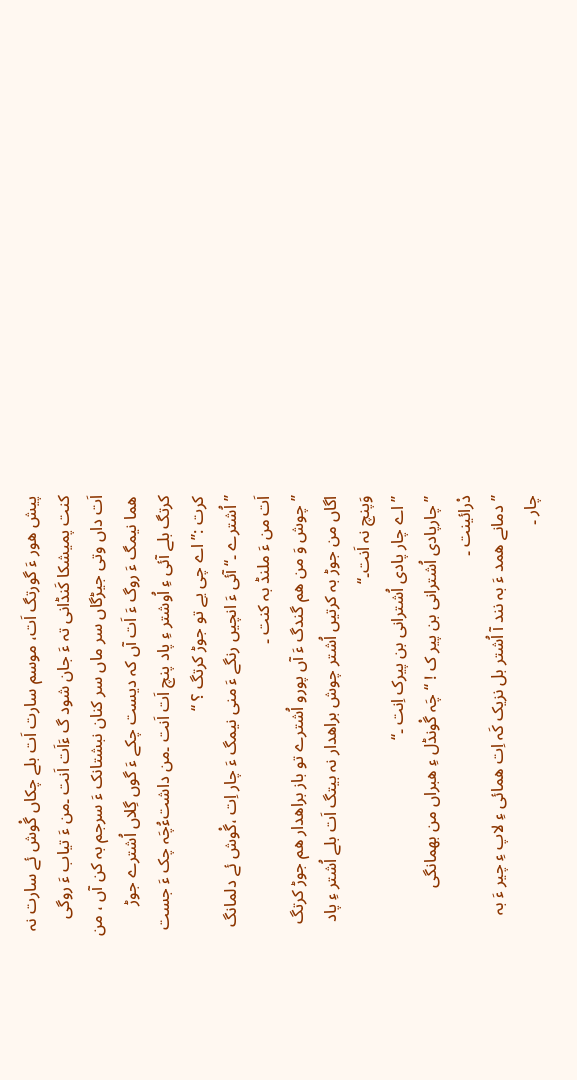پیش ھور ءَ گورتگ اَت، موسم سارت اَت بلے چکاں گْوش ئے سارت نہ کنت پمیشکا کَنڈانی تہ ءَ جان شود گ ءَاَت اَنت ۔من ءَ تیاب ءَ روگی اَت داں وتی جیڑگاں سر ماں سر کنان نبشتانک ءَ سرجم بہ کن آں ، من ھما نیمگ ءَ روگ ءَ اَت آں کہ دیست چکے ءَ گوں گِلاں اُشترے جوڑ کرتگ بلے آئی ءِ اُوشتر ءِ پاد پنچ اَت اَنت ۔من داشتءُچَہ چک ءَ جست کرت :’’ اے چی یے تو جوڑ کرتگ ؟ ‘‘
’’ اُشترے ۔‘‘ آئی ءَ انچیں رنگے ءَ منی نیمگ ءَ چار اِت ،گْوش ئے دلمانگ اَت من ءَ ملنڈ بہ کنت ۔
’’ چوش وَ من ھم گندگ ءَ آں پورو اُشترے تو باز براھدار ھم جوڑ کرتگ اگاں من جوڑ بہ کرتیں اُشتر چوش براھدار نہ بیتگ اَت بلے اُشتر ءِ پاد وَپنچ نہ اَنت۔‘‘
’’ اے چار پادی اُشترانی بن پیرک اِنت ۔‘‘
’’ چارپادی اُشترانی بن پیر ک ! ‘‘ چَہ گْونڈل ءِ ھبراں من بھمانگی دْرائینت ۔
’’ دمانے ھمد ءَ بہ نند آ اُشتر بل نزیک کَہ اِت ھمائی ءِ لاپ ءِ چیر ءَ بہ چار ۔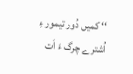‘‘ کمیں دُور تیمور ءِ اُشترے چرگ ءَ اَت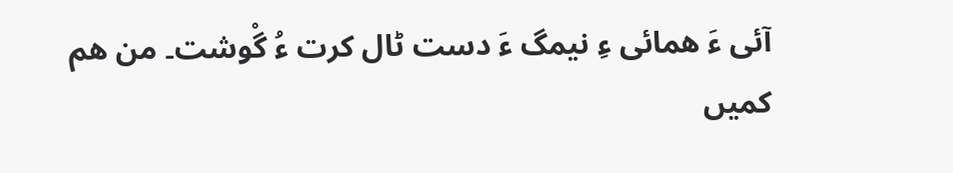آئی ءَ ھمائی ءِ نیمگ ءَ دست ٹال کرت ءُ گْوشت۔ من ھم کمیں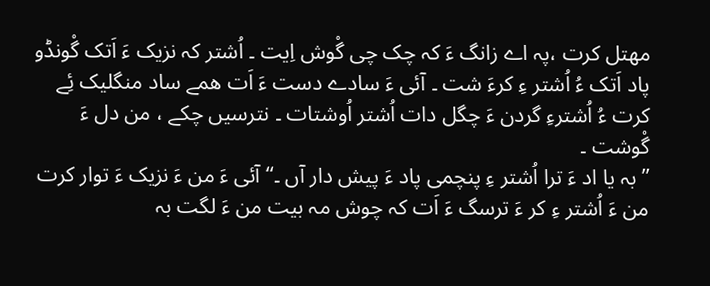مھتل کرت ،پہ اے زانگ ءَ کہ چک چی گْوش اِیت ۔ اُشتر کہ نزیک ءَ اَتک گْونڈو پاد اَتک ءُ اُشتر ءِ کرءَ شت ۔ آئی ءَ سادے دست ءَ اَت ھمے ساد منگلیک ئِے کرت ءُ اُشترءِ گردن ءَ چگل دات اُشتر اُوشتات ۔ نترسیں چکے ، من دل ءَ گْوشت ۔
’’ بہ یا اد ءَ ترا اُشتر ءِ پنچمی پاد ءَ پیش دار آں ۔‘‘ آئی ءَ من ءَ نزیک ءَ توار کرت من ءَ اُشتر ءِ کر ءَ ترسگ ءَ اَت کہ چوش مہ بیت من ءَ لگت بہ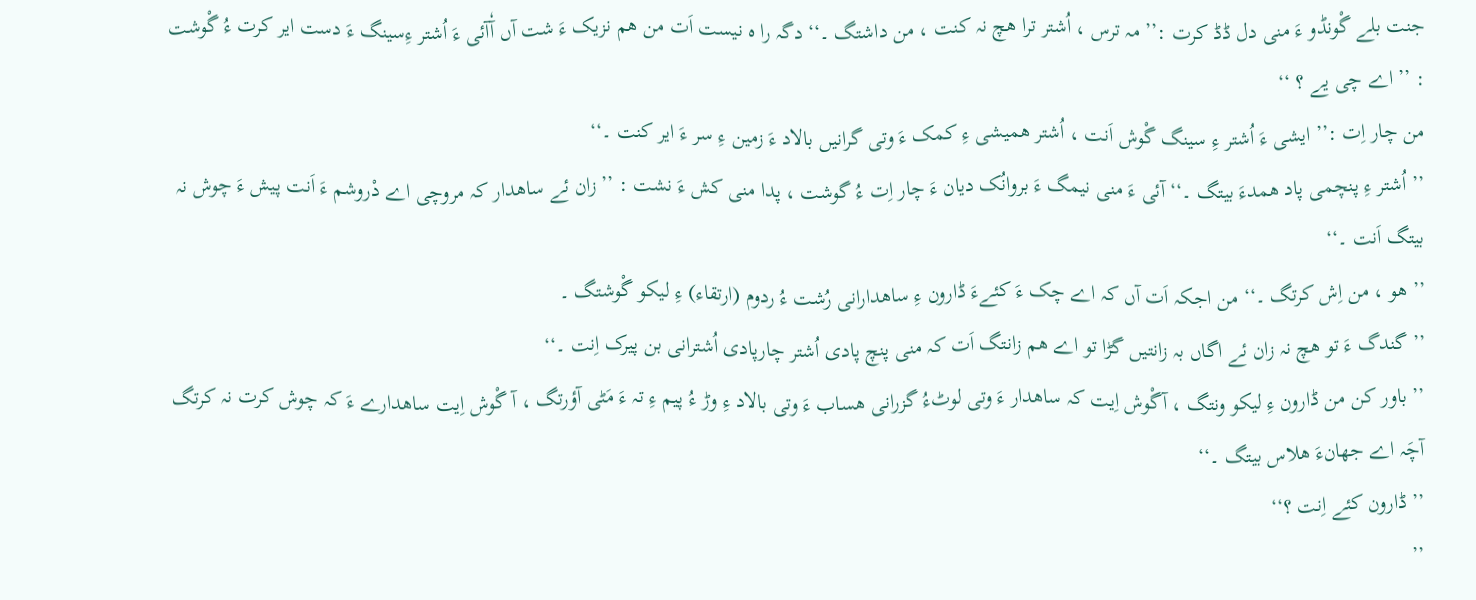جنت بلے گْونڈو ءَ منی دل ڈڈ کرت :’’ مہ ترس ، اُشتر ترا ھچ نہ کنت ، من داشتگ ۔‘‘ دگہ را ہ نیست اَت من ھم نزیک ءَ شت آں آٗآئی ءَ اُشتر ءِسینگ ءَ دست ایر کرت ءُ گْوشت : ’’ اے چی یے ؟ ‘‘
من چار اِت :’’ ایشی ءَ اُشتر ءِ سینگ گْوش اَنت ، اُشتر ھمیشی ءِ کمک ءَ وتی گرانیں بالاد ءَ زمین ءِ سر ءَ ایر کنت ۔‘‘
’’ اُشتر ءِ پنچمی پاد ھمدءَ بیتگ ۔‘‘ آئی ءَ منی نیمگ ءَ بروانُک دیان ءَ چار اِت ءُ گوشت ، پدا منی کش ءَ نشت : ’’ زان ئے ساھدار کہ مروچی اے دْروشم ءَ اَنت پیش ءَ چوش نہ بیتگ اَنت ۔‘‘
’’ ھو ، من اِش کرتگ ۔‘‘ من اجکہ اَت آں کہ اے چک ءَ کئےءَ ڈارون ءِ ساھدارانی رُشت ءُ ردوم (ارتقاء) ءِ لیکو گْوشتگ ۔
’’ گندگ ءَ تو ھچ نہ زان ئے اگاں بہ زانتیں گڑا تو اے ھم زانتگ اَت کہ منی پنچ پادی اُشتر چارپادی اُشترانی بن پیرک اِنت ۔‘‘
’’ باور کن من ڈارون ءِ لیکو ونتگ ، آگْوش اِیت کہ ساھدار ءَ وتی لوٹءُ گزرانی ھساب ءَ وتی بالاد ءِ وڑ ءُ پیم ءِ تہ ءَ مَٹی آؤرتگ ، آ گْوش اِیت ساھدارے ءَ کہ چوش کرت نہ کرتگ آچَہ اے جھانءَ ھلاس بیتگ ۔‘‘
’’ ڈارون کئے اِنت ؟‘‘
’’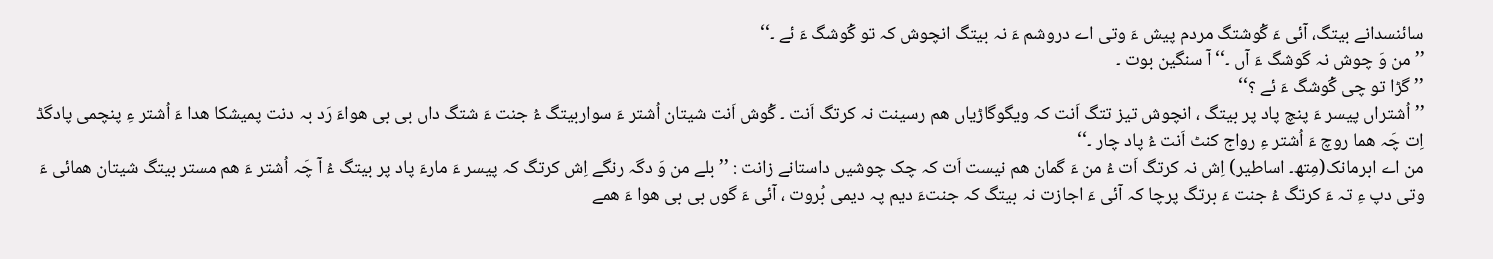سائنسدانے بیتگ، آئی ءَ گْوشتگ مردم پیش ءَ وتی اے دروشم ءَ نہ بیتگ انچوش کہ تو گْوشگ ءَ ئے ۔‘‘
’’ من وَ چوش نہ گوشگ ءَ آں ۔‘‘ آ سنگین بوت ۔
’’ گڑا تو چی گْوشگ ءَ ئے ؟‘‘
’’ اُشتراں پیسر ءَ پنچ پاد پر بیتگ ، انچوش تیز تتگ اَنت کہ ویگوگاڑیاں ھم رسینت نہ کرتگ اَنت ۔ گْوش اَنت شیتان اُشتر ءَ سواربیتگ ءُ جنت ءَ شتگ داں بی بی ھواءَ رَد بہ دنت پمیشکا ھدا ءَ اُشتر ءِ پنچمی پادگڈ اِت چَہ ھما روچ ءَ اُشتر ءِ رواج کنٹ اَنت ءُ پاد چار ۔‘‘
من اے ابرمانک(مِتھ۔ اساطیر) اِش نہ کرتگ اَت ءُ من ءَ گمان ھم نیست اَت کہ چک چوشیں داستانے زانت : ’’ بلے من وَ دگہ رنگے اِش کرتگ کہ پیسر ءَ مارءَ پاد پر بیتگ ءُ آ چَہ اُشتر ءَ ھم مستر بیتگ شیتان ھمائی ءَ وتی دپ ءِ تہ ءَ کرتگ ءُ جنت ءَ برتگ پرچا کہ آئی ءَ اجازت نہ بیتگ کہ جنتءَ دیم پہ دیمی بُروت ، آئی ءَ گوں بی بی ھوا ءَ ھمے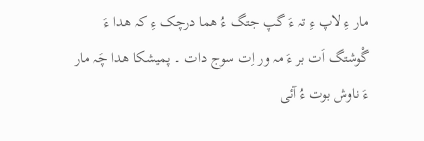مار ءِ لاپ ءِ تہ ءَ گپ جتگ ءُ ھما درچک ءِ کہ ھدا ءَ گْوشتگ اَت بر ءَ مہ ور اِت سوج دات ۔ پمیشکا ھدا چَہ مار ءَ ناوش بوت ءُ آئی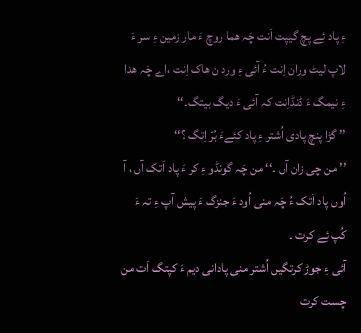ءِ پاد ئِے پچ گیپت اَنت چَہ ھما روچ ءَ مار زمین ءِ سر ءَ لاپ لیٹ وران اِنت ءُ آئی ءِ ورد ن ھاک اِنت ،اے چَہ ھدا ءِ نیمگ ءَ ڈنڈاِنت کہ آئی ءَ دیگ بیتگ۔‘‘
’’ گڑا پنچ پادی اُشتر ءِ پاد کئےءَ بُرّ اِتگ ؟‘‘
’’ من چی زان آں ۔‘‘ من چَہ گونڈو ءِ کر ءَ پاد اَتک آں ، آ اُوں پاد اَتک ءُ چَہ منی اُود ءَ جنزگ ءَ پیش آپ ءِ تہ ءَ کُپ ئِے کرت ۔
آئی ءِ جوڑ کرتگیں اُشتر منی پادانی دیم ءَ کپتگ اَت من چست کرت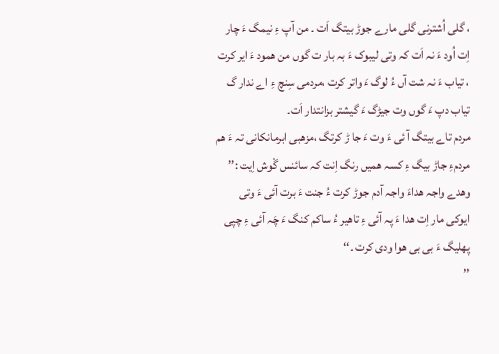، گلی اُشترنی گلی مارے جوڑ بیتگ اَت ۔ من آپ ءِ نیمگ ءَ چار اِت اُود ءَ نہ اَت کہ وتی لیبوک ءَ بہ بار ت گوں من ھمود ءَ ایر کرت ، تیاب ءَ نہ شت آں ءُ لوگ ءَ واتر کرت ،مردمی سِنچ ءِ اے ندار گ تیاب دپ ءَ گوں وت جیڑگ ءَ گیشتر بزانتدار اَت۔
مردم تاے بیتگ آ ئی ءَ وت ءَ جا ڑ کرتگ ،مزھبی ابرمانکانی تہ ءَ ھم مردمءِ جاڑ بیگ ءِ کسہ ھمیں رنگ اِنت کہ سائنس گْوش اِیت :’’ وھدے واجہ ھداءَ واجہ آدم جوڑ کرت ءُ جنت ءَ برت آئی ءَ وتی ایوکی مار اِت ھدا ءَ پہ آئی ءِ تاھیر ءُ ساکم کنگ ءَ چَہ آئی ءِ چپی پھلیگ ءَ بی بی ھوا ودی کرت ۔‘‘
’’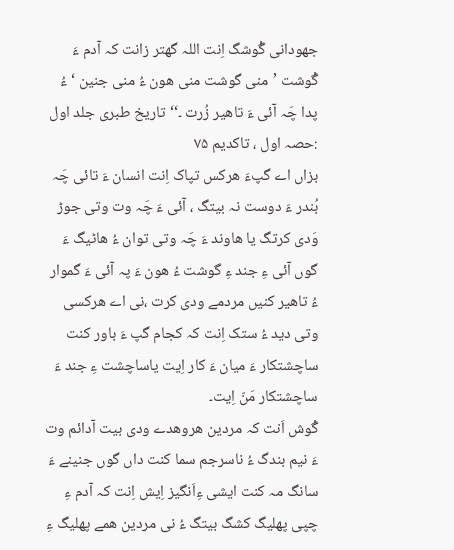جھودانی گْوشگ اِنت اللہ گھتر زانت کہ آدم ءَ گْوشت ’منی گوشت منی ھون ءُ منی جنین ‘ءُ پدا چَہ آئی ءَ تاھیر زُرت ۔‘‘تاریخ طبری جلد اول :حصہ اول ، تاکدیم ۷۵
بزاں اے گپءَ ھرکس تپاک اِنت انسان ءَ تائی چَہ بُندر ءَ دوست نہ بیتگ ، آئی ءَ چَہ وت وتی جوڑ وَدی کرتگ یا ھاوند ءَ چَہ وتی توان ءُ ھاٹیگ ءَ گوں آئی ءِ جند ءِ گوشت ءُ ھون ءَ پہ آئی ءَ گموار ءُ تاھیر کنیں مردمے ودی کرت ،نی اے ھرکسی وتی دید ءُ ستک اِنت کہ کجام گپ ءَ باور کنت ساچشتکار ءَ میان ءَ کار اِیت یاساچشت ءِ جند ءَ ساچشتکار مَنّ اِیت۔
گْوش اَنت کہ مردین ھروھدے ودی بیت آدائم وت ءَ نیم بندگ ءُ ناسرجم سما کنت داں گوں جنینے ءَ سانگ مہ کنت ایشی ءِاَنگیز اِیش اِنت کہ آدم ءِ چپی پھلیگ کشگ بیتگ ءُ نی مردین ھمے پھلیگ ءِ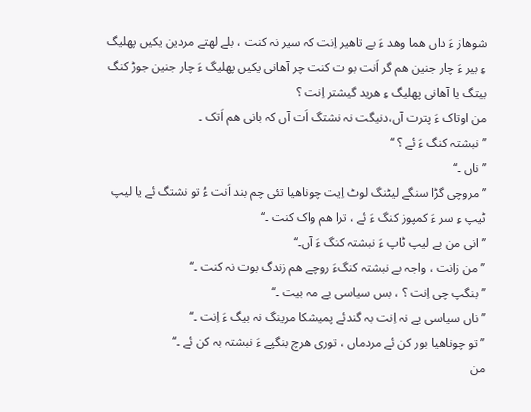شوھاز ءَ داں ھما وھد ءَ بے تاھیر اِنت کہ سیر نہ کنت ، بلے لھتے مردین یکیں پھلیگ ءِ بیر ءَ چار جنین ھم گر اَنت بو ت کنت چر آھانی یکیں پھلیگ ءَ چار جنین جوڑ کنگ بیتگ یا آھانی پھلیگ ءِ ھرید گیشتر اِنت ؟
من اوتاک ءَ پترت آں،دنیگت نہ نشتگ اَت آں کہ بانی ھم اَتک ۔
’’نبشتہ کنگ ءَ ئے ؟ ‘‘
’’ ناں ۔‘‘
’’ مروچی گڑا سنگے لیٹنگ لوٹ اِیت چوناھیا تئی چم بند اَنت ءُ تو نشتگ ئے یا لیپ ٹیپ ءِ سر ءَ کمپوز کنگ ءَ ئے ، ترا ھم واک کنت ۔‘‘
’’انی من بے لیپ ٹاپ ءَ نبشتہ کنگ ءَ آں۔‘‘
’’ من زانت ، واجہ بے نبشتہ کنگءَ روچے ھم زندگ بوت نہ کنت ۔‘‘
’’ بنگپ چی اِنت ؟ ، بس سیاسی یے مہ بیت ۔‘‘
’’ ناں سیاسی یے نہ اِنت بہ گندئے پمیشکا مرینگ نہ بیگ ءَ اِنت ۔‘‘
’’ تو چوناھیا بور کن ئے مردماں ، توری ھرچ بنگپے ءَ نبشتہ بہ کن ئے ۔‘‘
من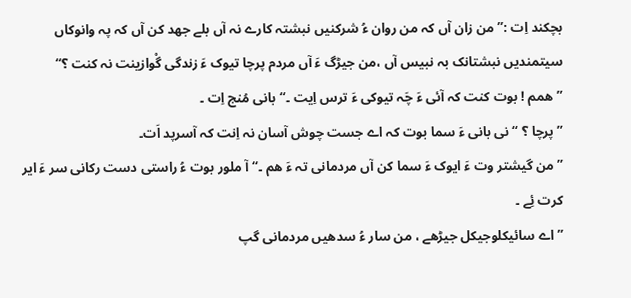بچکند اِت :’’ من زان آں کہ من روان ءُ شرکنیں نبشتہ کارے نہ آں بلے جھد کن آں کہ پہ وانوکاں سیتمندیں نبشتانک بہ نبیس آں ،من جیڑگ ءَ آں مردم پرچا تیوک ءَ زندگی گْوازینت نہ کنت ؟‘‘
’’ ھمم ! بوت کنت کہ آئی ءَ چَہ تیوکی ءَ ترس اِیت ۔‘‘بانی مُنج اِت ۔
’’ پرچا ؟ ‘‘ نی بانی ءَ سما بوت کہ اے جست چوش آسان نہ اِنت کہ آسرپد اَت۔
’’ من گیشتر وت ءَ ایوک ءَ سما کن آں مردمانی تہ ءَ ھم ۔‘‘ آ ملور بوت ءُ راستی دست رکانی سر ءَ ایر کرت ئِے ۔
’’ اے سائیکلوجیکل جیڑھے ، من سار ءُ سدھیں مردمانی گپ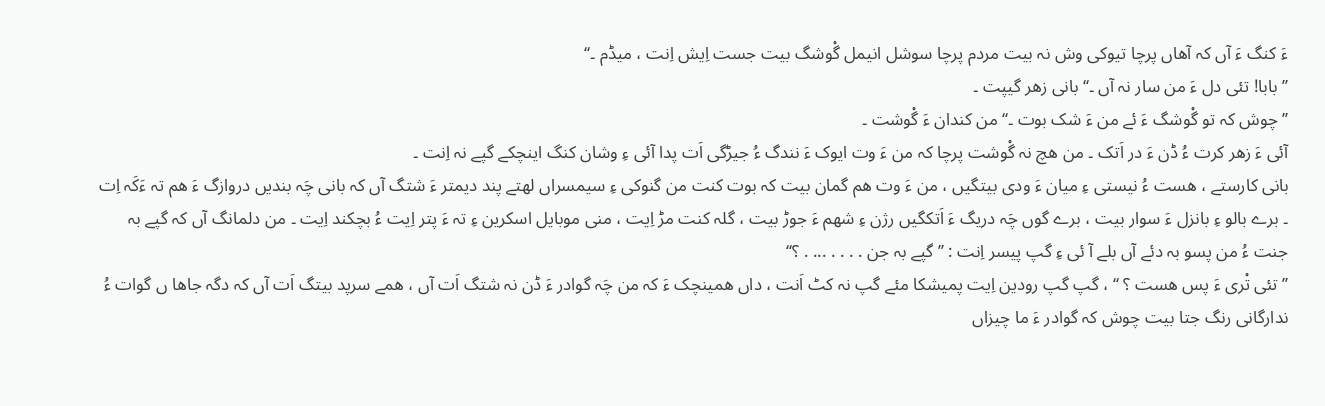ءَ کنگ ءَ آں کہ آھاں پرچا تیوکی وش نہ بیت مردم پرچا سوشل انیمل گْوشگ بیت جست اِیش اِنت ، میڈم ۔‘‘
’’ بابا! تئی دل ءَ من سار نہ آں ۔‘‘ بانی زھر گیپت ۔
’’ چوش کہ تو گْوشگ ءَ ئے من ءَ شک بوت ۔‘‘ من کندان ءَ گْوشت ۔
آئی ءَ زھر کرت ءُ ڈن ءَ در اَتک ۔ من ھچ نہ گْوشت پرچا کہ من ءَ وت ایوک ءَ نندگ ءُ جیڑگی اَت پدا آئی ءِ وشان کنگ اینچکے گپے نہ اِنت ۔
بانی کارستے ، ھست ءُ نیستی ءِ میان ءَ ودی بیتگیں ، من ءَ وت ھم گمان بیت کہ بوت کنت من گنوکی ءِ سیمسراں لھتے پند دیمتر ءَ شتگ آں کہ بانی چَہ بندیں دروازگ ءَ ھم تہ ءَکَہ اِت ۔ برے بالو ءِ بانزل ءَ سوار بیت ، برے گوں چَہ دریگ ءَ اَتکگیں رژن ءِ شھم ءَ جوڑ بیت ، گلہ کنت مڑ اِیت ، منی موبایل اسکرین ءِ تہ ءَ پتر اِیت ءُ بچکند اِیت ۔ من دلمانگ آں کہ گپے بہ جنت ءُ من پسو بہ دئے آں بلے آ ئی ءِ گپ پیسر اِنت : ’’ گپے بہ جن . . . . ... . ؟‘‘
’’ تئی تْری ءَ پس ھست ؟ ‘‘ ، گپ گپ رودین اِیت پمیشکا مئے گپ نہ کٹ اَنت ، داں ھمینچک ءَ کہ من چَہ گوادر ءَ ڈن نہ شتگ اَت آں ، ھمے سرپد بیتگ اَت آں کہ دگہ جاھا ں گوات ءُ ندارگانی رنگ جتا بیت چوش کہ گوادر ءَ ما چیزاں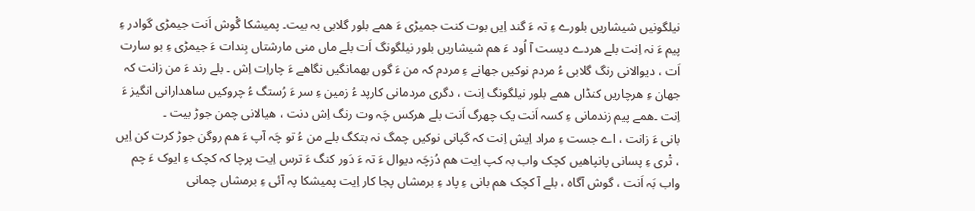نیلگونیں شیشاریں بلورے ءِ تہ ءَ گند اِیں بوت کنت جمیڑی ءَ ھمے بلور گلابی بہ بیت۔ پمیشکا گْوش اَنت جیمڑی گوادر ءِ پیم ءَ نہ اِنت بلے ھردے دیست آ اُود ءَ ھم شیشاریں بلور نیلگونگ اَت بلے ماں منی مارشتاں بِندات ءَ جیمڑی ءِ بو سارت اَت ، دیوالانی رنگ گلابی ءُ مردم نوکیں جھانے ءِ مردم کہ من ءَ گوں بھمانگیں نگاھے ءَ چاراِت اِش ۔ بلے رند ءَ من زانت کہ جھان ءِ ھرچاریں کنڈاں ھمے بلور نیلگونگ اِنت ، دگری مردمانی کارپد ءُ زمین ءِ سر ءَ رُستگ ءُ چروکیں ساھدارانی انگیز ءَ اِنت ۔ھمے پیم زندمانی ءِ کسہ اَنت یک چھرگ اَنت بلے ھرکس چَہ وت رنگ اِش دنت ، ھیالانی چمن جوڑ بیت ۔
بانی ءَ زانت ، اے جست ءِ مراد اِیش اِنت کہ گپانی نوکیں چمگ نہ بتکگ بلے من ءُ تو چَہ آپ ءَ ھم روگن جوڑ کرت کن اِیں ، تْری ءِ پسانی پانپاھیں کچک واب بہ کپ اِیت ھم دُزچَہ دیوال ءَ تہ ءَ دَور کنگ ءَ ترس اِیت پرچا کہ کچک ءِ ایوک ءَ چم واب بَہ اَنت ، گوش آگاہ ، بلے آ کچک ھم بانی ءِ پاد ءِ برمشاں پجا کار اِیت پمیشکا پہ آئی ءِ برمشاں چمانی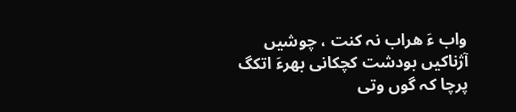واب ءَ ھراب نہ کنت ، چوشیں آژناکیں بودشت کچکانی بھرءَ اتکگ پرچا کہ گوں وتی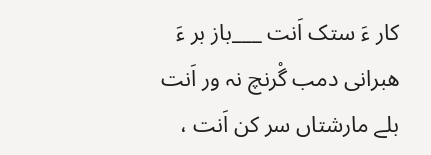کار ءَ ستک اَنت ___باز بر ءَ ھبرانی دمب گْرنچ نہ ور اَنت بلے مارشتاں سر کن اَنت ،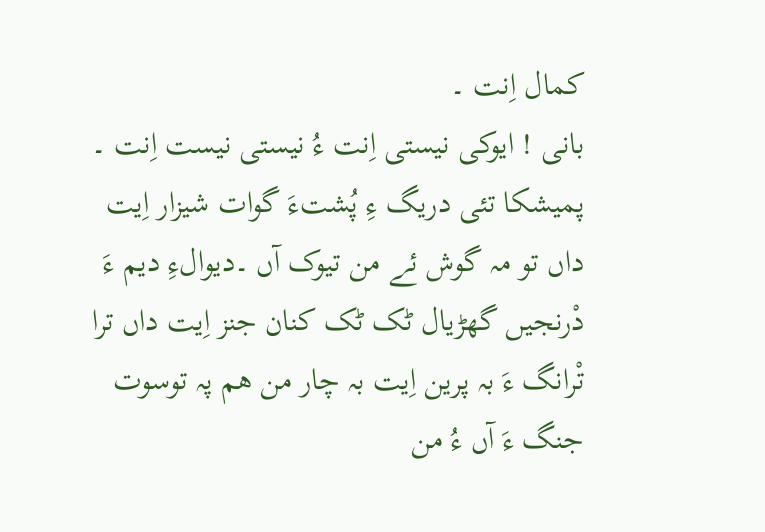کمال اِنت ۔
بانی ! ایوکی نیستی اِنت ءُ نیستی نیست اِنت ۔ پمیشکا تئی دریگ ءِ پُشتءَ گوات شیزار اِیت داں تو مہ گوش ئے من تیوک آں ۔دیوالءِ دیم ءَ دْرنجیں گھڑیال ٹک ٹک کنان جنز اِیت داں ترا تْرانگ ءَ بہ پرین اِیت بہ چار من ھم پہ توسوت جنگ ءَ آں ءُ من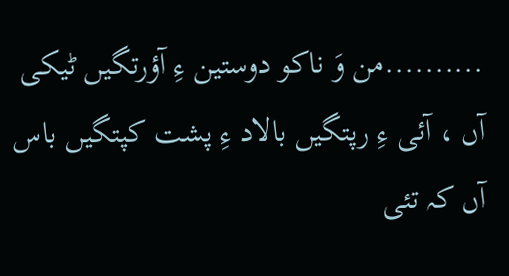..........من وَ ناکو دوستین ءِ آؤرتگیں ٹیکی آں ، آئی ءِ رپتگیں بالاد ءِ پشت کپتگیں باس آں کہ تئی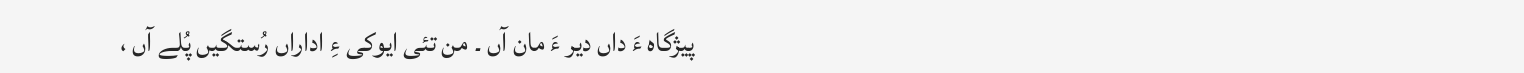پیژگاہ ءَ داں دیر ءَ مان آں ۔ من تئی ایوکی ءِ اداراں رُستگیں پُلے آں ،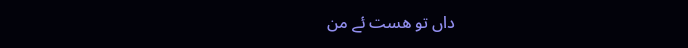داں تو ھست ئے من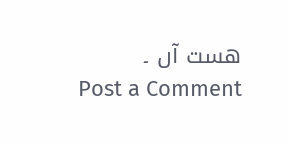ھست آں ۔
Post a Comment